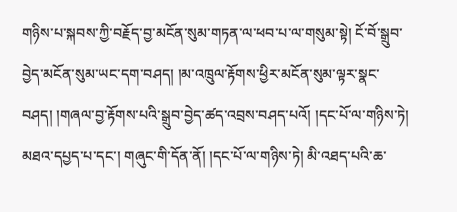གཉིས་པ་སྐབས་ཀྱི་བརྗོད་བྱ་མངོན་སུམ་གཏན་ལ་ཕབ་པ་ལ་གསུམ་སྟེ། ངོ་བོ་སྒྲུབ་བྱེད་མངོན་སུམ་ཡང་དག་བཤད། །མ་འཁྲུལ་རྟོགས་ཕྱིར་མངོན་སུམ་ལྟར་སྣང་བཤད། །གཞལ་བྱ་རྟོགས་པའི་སྒྲུབ་བྱེད་ཚད་འབྲས་བཤད་པའོ། །དང་པོ་ལ་གཉིས་ཏེ། མཐའ་དཔྱད་པ་དང་། གཞུང་གི་དོན་ནོ། །དང་པོ་ལ་གཉིས་ཏེ། མི་འཐད་པའི་ཆ་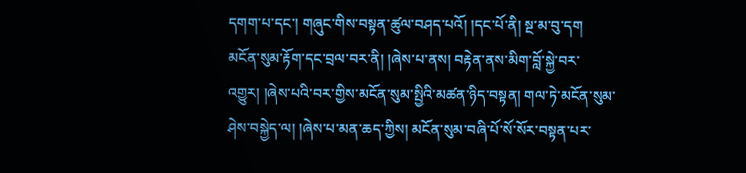དགག་པ་དང་། གཞུང་གིས་བསྟན་ཚུལ་བཤད་པའོ། །དང་པོ་ནི། སྔ་མ་བུ་དག མངོན་སུམ་རྟོག་དང་བྲལ་བར་ནི། །ཞེས་པ་ནས། བརྟེན་ནས་མིག་བློ་སྐྱེ་བར་འགྱུར། །ཞེས་པའི་བར་གྱིས་མངོན་སུམ་སྤྱིའི་མཚན་ཉིད་བསྟན། གལ་ཏེ་མངོན་སུམ་ཤེས་བསྐྱེད་ལ། །ཞེས་པ་མན་ཆད་ཀྱིས། མངོན་སུམ་བཞི་པོ་སོ་སོར་བསྟན་པར་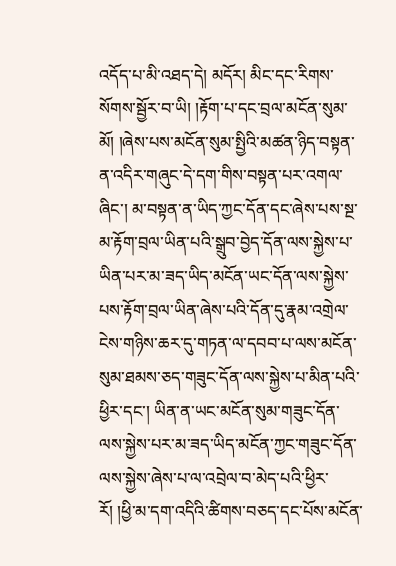འདོད་པ་མི་འཐད་དེ། མདོར། མིང་དང་རིགས་སོགས་སྦྱོར་བ་ཡི། །རྟོག་པ་དང་བྲལ་མངོན་སུམ་མོ། །ཞེས་པས་མངོན་སུམ་སྤྱིའི་མཚན་ཉིད་བསྟན་ན་འདིར་གཞུང་དེ་དག་གིས་བསྟན་པར་འགལ་ཞིང་། མ་བསྟན་ན་ཡིད་ཀྱང་དོན་དང་ཞེས་པས་སྔ་མ་རྟོག་བྲལ་ཡིན་པའི་སྒྲུབ་བྱེད་དོན་ལས་སྐྱེས་པ་ཡིན་པར་མ་ཟད་ཡིད་མངོན་ཡང་དོན་ལས་སྐྱེས་པས་རྟོག་བྲལ་ཡིན་ཞེས་པའི་དོན་དུ་རྣམ་འགྲེལ་ངེས་གཉིས་ཆར་དུ་གཏན་ལ་དབབ་པ་ལས་མངོན་སུམ་ཐམས་ཅད་གཟུང་དོན་ལས་སྐྱེས་པ་མིན་པའི་ཕྱིར་དང་། ཡིན་ན་ཡང་མངོན་སུམ་གཟུང་དོན་ལས་སྐྱེས་པར་མ་ཟད་ཡིད་མངོན་ཀྱང་གཟུང་དོན་ལས་སྐྱེས་ཞེས་པ་ལ་འབྲེལ་བ་མེད་པའི་ཕྱིར་རོ། །ཕྱི་མ་དག་འདིའི་ཚིགས་བཅད་དང་པོས་མངོན་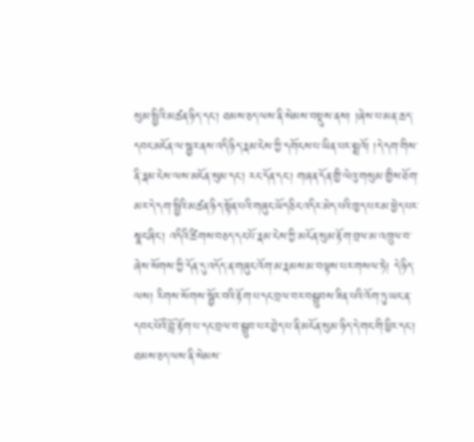སུམ་སྤྱིའི་མཚན་ཉིད་དང་། ཐམས་ཅད་ལས་ནི་སེམས་བསྡུས་ནས། །ཞེས་པ་མན་ཆད་དབང་མངོན་ལ་སྦྱར་ནས་འདི་ཉིད་རྣམ་ངེས་ཀྱི་དགོངས་པ་ཡིན་པར་སྨྲའོ། །དེ་དག་གིས་ནི་རྣམ་ངེས་ལས་མངོན་སུམ་དང་། རང་དོན་དང་། གཞན་དོན་གྱི་ལེའུ་གསུམ་གྱིས་ཐོག་མར་དེ་དག་སྤྱིའི་མཚན་ཉིད་སྟོན་པའི་གཞུང་ཡོད་ཅིང་འདིར་མེད་པའི་ཁྱད་པར་མ་ཕྱེད་པར་སྣང་ཞིང་། འདིའི་ཚིགས་བཅད་དང་པོ་རྣམ་ངེས་ཀྱི་མངོན་སུམ་རྟོག་བྲལ་མ་འཁྲུལ་བ་ཞེས་སོགས་ཀྱི་དོན་དུ་འདོད་ན་གཞུང་འོག་མ་རྣམས་མ་བལྟས་པར་གསལ་ཏེ། དེ་ཉིད་ལས། རིགས་སོགས་སྦྱོར་བའི་རྟོག་པ་དང་བྲལ་བར་བསྒྲུབས་ཟིན་པའི་འོག་ཏུ་ཡང་ན་དབང་པོའི་བློ་རྟོག་པ་དང་བྲལ་བ་སྒྲུབ་པར་བྱེད་པ་ནི་མངོན་སུམ་ཉིད་དེ་གང་གི་ཕྱིར་དང་། ཐམས་ཅད་ལས་ནི་སེམས་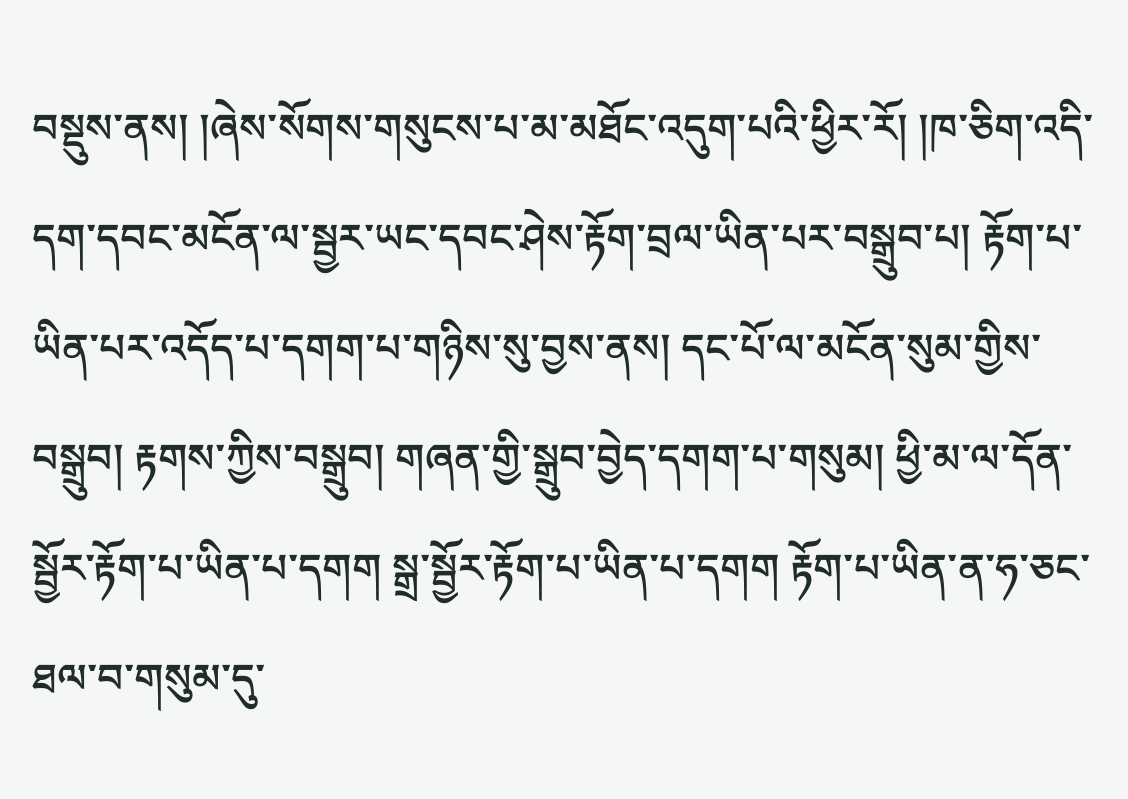བསྡུས་ནས། །ཞེས་སོགས་གསུངས་པ་མ་མཐོང་འདུག་པའི་ཕྱིར་རོ། །ཁ་ཅིག་འདི་དག་དབང་མངོན་ལ་སྦྱར་ཡང་དབང་ཤེས་རྟོག་བྲལ་ཡིན་པར་བསྒྲུབ་པ། རྟོག་པ་ཡིན་པར་འདོད་པ་དགག་པ་གཉིས་སུ་བྱས་ནས། དང་པོ་ལ་མངོན་སུམ་གྱིས་བསྒྲུབ། རྟགས་ཀྱིས་བསྒྲུབ། གཞན་གྱི་སྒྲུབ་བྱེད་དགག་པ་གསུམ། ཕྱི་མ་ལ་དོན་སྦྱོར་རྟོག་པ་ཡིན་པ་དགག སྒྲ་སྦྱོར་རྟོག་པ་ཡིན་པ་དགག རྟོག་པ་ཡིན་ན་ཧ་ཅང་ཐལ་བ་གསུམ་དུ་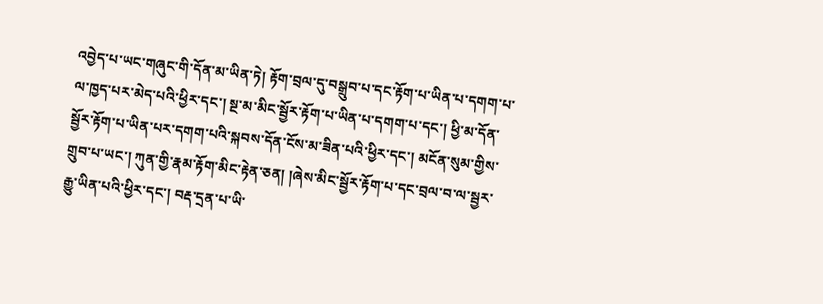འབྱེད་པ་ཡང་གཞུང་གི་དོན་མ་ཡིན་ཏེ། རྟོག་བྲལ་དུ་བསྒྲུབ་པ་དང་རྟོག་པ་ཡིན་པ་དགག་པ་ལ་ཁྱད་པར་མེད་པའི་ཕྱིར་དང་། སྔ་མ་མིང་སྦྱོར་རྟོག་པ་ཡིན་པ་དགག་པ་དང་། ཕྱི་མ་དོན་སྦྱོར་རྟོག་པ་ཡིན་པར་དགག་པའི་སྐབས་དོན་ངོས་མ་ཟིན་པའི་ཕྱིར་དང་། མངོན་སུམ་གྱིས་གྲུབ་པ་ཡང་། ཀུན་གྱི་རྣམ་རྟོག་མིང་རྟེན་ཅན། །ཞེས་མིང་སྦྱོར་རྟོག་པ་དང་བྲལ་བ་ལ་སྦྱར་རྒྱུ་ཡིན་པའི་ཕྱིར་དང་། བརྡ་དྲན་པ་ཡི་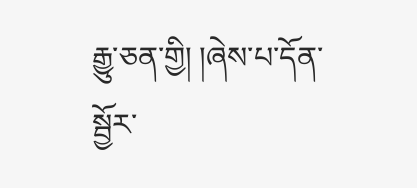རྒྱུ་ཅན་གྱི། །ཞེས་པ་དོན་སྦྱོར་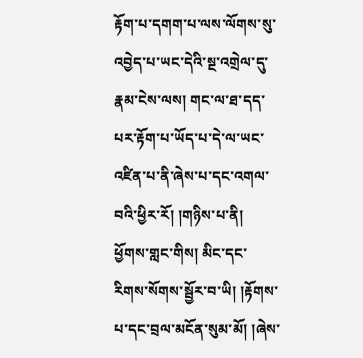རྟོག་པ་དགག་པ་ལས་ལོགས་སུ་འབྱེད་པ་ཡང་དེའི་སྔ་འགྲེལ་དུ་རྣམ་ངེས་ལས། གང་ལ་ཐ་དད་པར་རྟོག་པ་ཡོད་པ་དེ་ལ་ཡང་འཛིན་པ་ནི་ཞེས་པ་དང་འགལ་བའི་ཕྱིར་རོ། །གཉིས་པ་ནི། ཕྱོགས་གླང་གིས། མིང་དང་རིགས་སོགས་སྦྱོར་བ་ཡི། །རྟོགས་པ་དང་བྲལ་མངོན་སུམ་མོ། །ཞེས་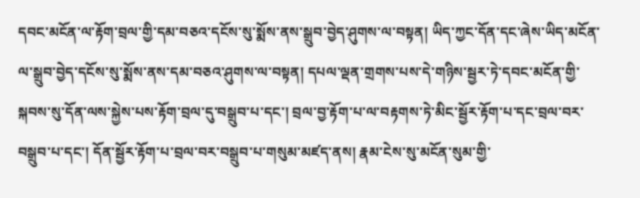དབང་མངོན་ལ་རྟོག་བྲལ་གྱི་དམ་བཅའ་དངོས་སུ་སྨོས་ནས་སྒྲུབ་བྱེད་ཤུགས་ལ་བསྟན། ཡིད་ཀྱང་དོན་དང་ཞེས་ཡིད་མངོན་ལ་སྒྲུབ་བྱེད་དངོས་སུ་སྨོས་ནས་དམ་བཅའ་ཤུགས་ལ་བསྟན། དཔལ་ལྡན་གྲགས་པས་དེ་གཉིས་སྦྱར་ཏེ་དབང་མངོན་གྱི་སྐབས་སུ་དོན་ལས་སྐྱེས་པས་རྟོག་བྲལ་དུ་བསྒྲུབ་པ་དང་། བྲལ་བྱ་རྟོག་པ་ལ་བརྟགས་ཏེ་མིང་སྦྱོར་རྟོག་པ་དང་བྲལ་བར་བསྒྲུབ་པ་དང་། དོན་སྦྱོར་རྟོག་པ་བྲལ་བར་བསྒྲུབ་པ་གསུམ་མཛད་ནས། རྣམ་ངེས་སུ་མངོན་སུམ་གྱི་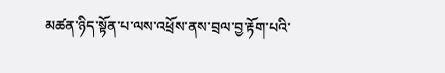མཚན་ཉིད་སྟོན་པ་ལས་འཕྲོས་ནས་བྲལ་བྱ་རྟོག་པའི་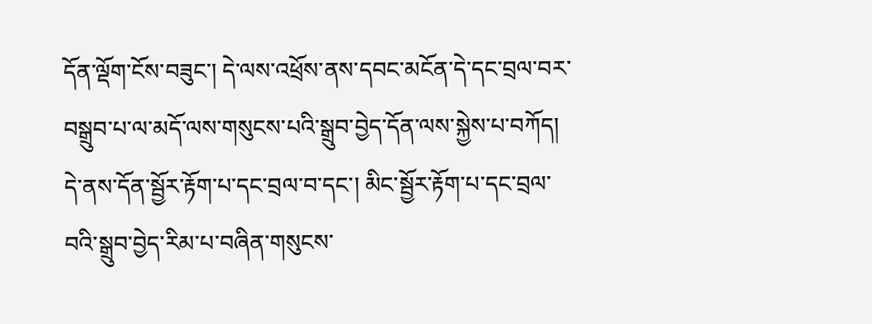དོན་ལྡོག་ངོས་བཟུང་། དེ་ལས་འཕྲོས་ནས་དབང་མངོན་དེ་དང་བྲལ་བར་བསྒྲུབ་པ་ལ་མདོ་ལས་གསུངས་པའི་སྒྲུབ་བྱེད་དོན་ལས་སྐྱེས་པ་བཀོད། དེ་ནས་དོན་སྦྱོར་རྟོག་པ་དང་བྲལ་བ་དང་། མིང་སྦྱོར་རྟོག་པ་དང་བྲལ་བའི་སྒྲུབ་བྱེད་རིམ་པ་བཞིན་གསུངས་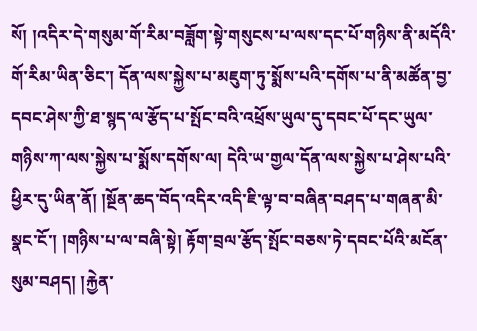སོ། །འདིར་དེ་གསུམ་གོ་རིམ་བཟློག་སྟེ་གསུངས་པ་ལས་དང་པོ་གཉིས་ནི་མདོའི་གོ་རིམ་ཡིན་ཅིང་། དོན་ལས་སྐྱེས་པ་མཇུག་ཏུ་སྨོས་པའི་དགོས་པ་ནི་མཚོན་བྱ་དབང་ཤེས་ཀྱི་ཐ་སྙད་ལ་རྩོད་པ་སྤོང་བའི་འཕྲོས་ཡུལ་དུ་དབང་པོ་དང་ཡུལ་གཉིས་ཀ་ལས་སྐྱེས་པ་སྨོས་དགོས་ལ། དེའི་ཡ་གྱལ་དོན་ལས་སྐྱེས་པ་ཤེས་པའི་ཕྱིར་དུ་ཡིན་ནོ། །སྔོན་ཆད་བོད་འདིར་འདི་ཇི་ལྟ་བ་བཞིན་བཤད་པ་གཞན་མི་སྣང་ངོ་། །གཉིས་པ་ལ་བཞི་སྟེ། རྟོག་བྲལ་རྩོད་སྤོང་བཅས་ཏེ་དབང་པོའི་མངོན་སུམ་བཤད། །རྐྱེན་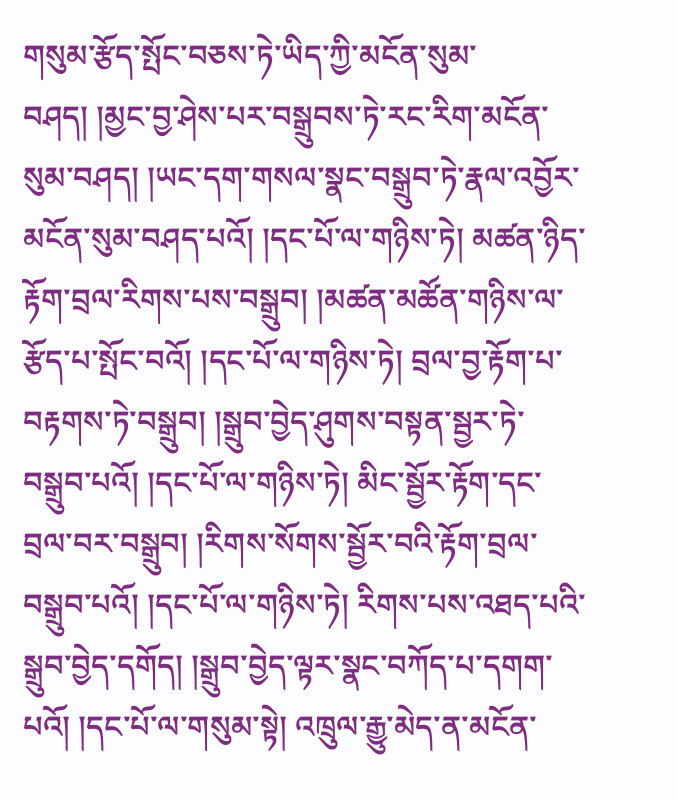གསུམ་རྩོད་སྤོང་བཅས་ཏེ་ཡིད་ཀྱི་མངོན་སུམ་བཤད། །མྱང་བྱ་ཤེས་པར་བསྒྲུབས་ཏེ་རང་རིག་མངོན་སུམ་བཤད། །ཡང་དག་གསལ་སྣང་བསྒྲུབ་ཏེ་རྣལ་འབྱོར་མངོན་སུམ་བཤད་པའོ། །དང་པོ་ལ་གཉིས་ཏེ། མཚན་ཉིད་རྟོག་བྲལ་རིགས་པས་བསྒྲུབ། །མཚན་མཚོན་གཉིས་ལ་རྩོད་པ་སྤོང་བའོ། །དང་པོ་ལ་གཉིས་ཏེ། བྲལ་བྱ་རྟོག་པ་བརྟགས་ཏེ་བསྒྲུབ། །སྒྲུབ་བྱེད་ཤུགས་བསྟན་སྦྱར་ཏེ་བསྒྲུབ་པའོ། །དང་པོ་ལ་གཉིས་ཏེ། མིང་སྦྱོར་རྟོག་དང་བྲལ་བར་བསྒྲུབ། །རིགས་སོགས་སྦྱོར་བའི་རྟོག་བྲལ་བསྒྲུབ་པའོ། །དང་པོ་ལ་གཉིས་ཏེ། རིགས་པས་འཐད་པའི་སྒྲུབ་བྱེད་དགོད། །སྒྲུབ་བྱེད་ལྟར་སྣང་བཀོད་པ་དགག་པའོ། །དང་པོ་ལ་གསུམ་སྟེ། འཁྲུལ་རྒྱུ་མེད་ན་མངོན་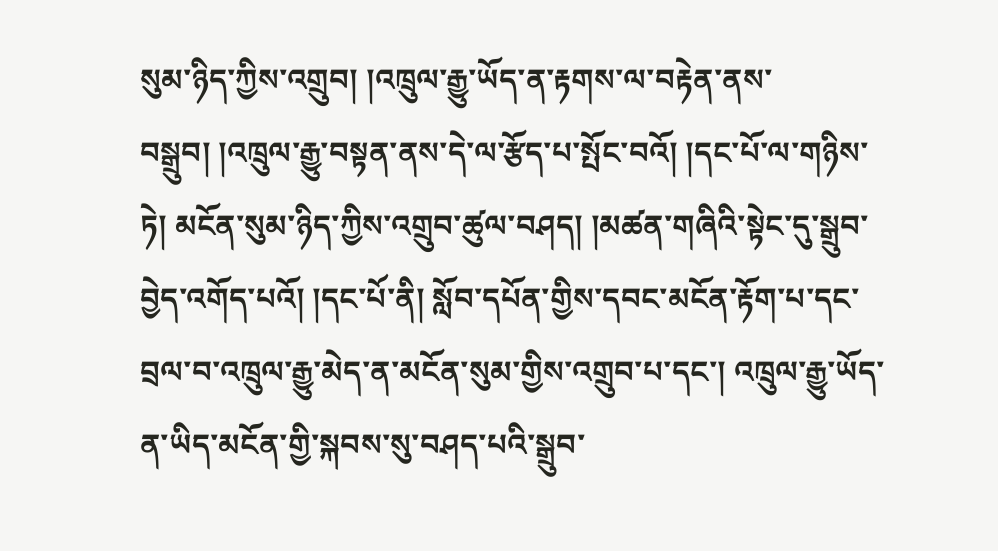སུམ་ཉིད་ཀྱིས་འགྲུབ། །འཁྲུལ་རྒྱུ་ཡོད་ན་རྟགས་ལ་བརྟེན་ནས་བསྒྲུབ། །འཁྲུལ་རྒྱུ་བསྟན་ནས་དེ་ལ་རྩོད་པ་སྤོང་བའོ། །དང་པོ་ལ་གཉིས་ཏེ། མངོན་སུམ་ཉིད་ཀྱིས་འགྲུབ་ཚུལ་བཤད། །མཚན་གཞིའི་སྟེང་དུ་སྒྲུབ་བྱེད་འགོད་པའོ། །དང་པོ་ནི། སློབ་དཔོན་གྱིས་དབང་མངོན་རྟོག་པ་དང་བྲལ་བ་འཁྲུལ་རྒྱུ་མེད་ན་མངོན་སུམ་གྱིས་འགྲུབ་པ་དང་། འཁྲུལ་རྒྱུ་ཡོད་ན་ཡིད་མངོན་གྱི་སྐབས་སུ་བཤད་པའི་སྒྲུབ་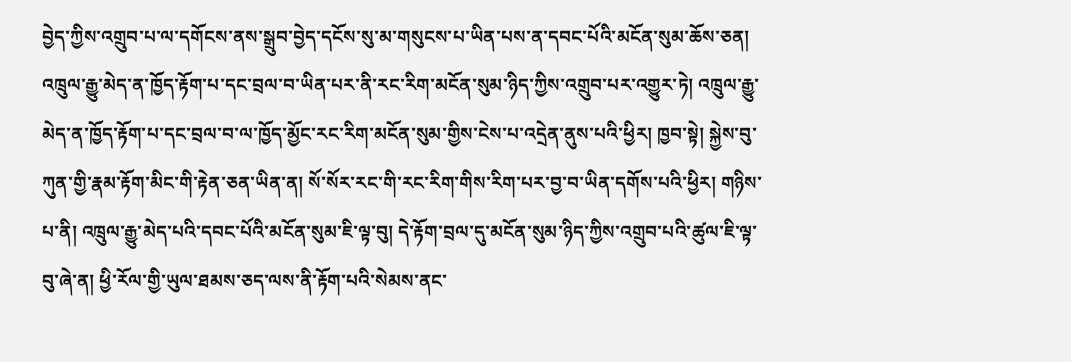བྱེད་ཀྱིས་འགྲུབ་པ་ལ་དགོངས་ནས་སྒྲུབ་བྱེད་དངོས་སུ་མ་གསུངས་པ་ཡིན་པས་ན་དབང་པོའི་མངོན་སུམ་ཆོས་ཅན། འཁྲུལ་རྒྱུ་མེད་ན་ཁྱོད་རྟོག་པ་དང་བྲལ་བ་ཡིན་པར་ནི་རང་རིག་མངོན་སུམ་ཉིད་ཀྱིས་འགྲུབ་པར་འགྱུར་ཏེ། འཁྲུལ་རྒྱུ་མེད་ན་ཁྱོད་རྟོག་པ་དང་བྲལ་བ་ལ་ཁྱོད་མྱོང་རང་རིག་མངོན་སུམ་གྱིས་ངེས་པ་འདྲེན་ནུས་པའི་ཕྱིར། ཁྱབ་སྟེ། སྐྱེས་བུ་ཀུན་གྱི་རྣམ་རྟོག་མིང་གི་རྟེན་ཅན་ཡིན་ན། སོ་སོར་རང་གི་རང་རིག་གིས་རིག་པར་བྱ་བ་ཡིན་དགོས་པའི་ཕྱིར། གཉིས་པ་ནི། འཁྲུལ་རྒྱུ་མེད་པའི་དབང་པོའི་མངོན་སུམ་ཇི་ལྟ་བུ། དེ་རྟོག་བྲལ་དུ་མངོན་སུམ་ཉིད་ཀྱིས་འགྲུབ་པའི་ཚུལ་ཇི་ལྟ་བུ་ཞེ་ན། ཕྱི་རོལ་གྱི་ཡུལ་ཐམས་ཅད་ལས་ནི་རྟོག་པའི་སེམས་ནང་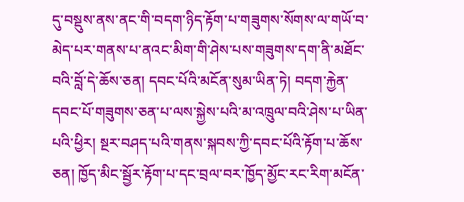དུ་བསྡུས་ནས་ནང་གི་བདག་ཉིད་རྟོག་པ་གཟུགས་སོགས་ལ་གཡོ་བ་མེད་པར་གནས་པ་ནའང་མིག་གི་ཤེས་པས་གཟུགས་དག་ནི་མཐོང་བའི་བློ་དེ་ཆོས་ཅན། དབང་པོའི་མངོན་སུམ་ཡིན་ཏེ། བདག་རྐྱེན་དབང་པོ་གཟུགས་ཅན་པ་ལས་སྐྱེས་པའི་མ་འཁྲུལ་བའི་ཤེས་པ་ཡིན་པའི་ཕྱིར། སྔར་བཤད་པའི་གནས་སྐབས་ཀྱི་དབང་པོའི་རྟོག་པ་ཆོས་ཅན། ཁྱོད་མིང་སྦྱོར་རྟོག་པ་དང་བྲལ་བར་ཁྱོད་མྱོང་རང་རིག་མངོན་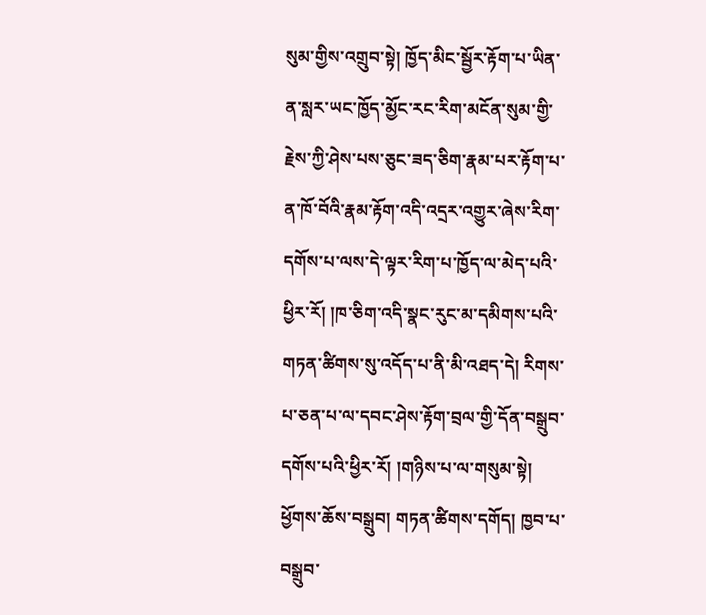སུམ་གྱིས་འགྲུབ་སྟེ། ཁྱོད་མིང་སྦྱོར་རྟོག་པ་ཡིན་ན་སླར་ཡང་ཁྱོད་མྱོང་རང་རིག་མངོན་སུམ་གྱི་རྗེས་ཀྱི་ཤེས་པས་ཅུང་ཟད་ཅིག་རྣམ་པར་རྟོག་པ་ན་ཁོ་བོའི་རྣམ་རྟོག་འདི་འདྲར་འགྱུར་ཞེས་རིག་དགོས་པ་ལས་དེ་ལྟར་རིག་པ་ཁྱོད་ལ་མེད་པའི་ཕྱིར་རོ། །ཁ་ཅིག་འདི་སྣང་རུང་མ་དམིགས་པའི་གཏན་ཚིགས་སུ་འདོད་པ་ནི་མི་འཐད་དེ། རིགས་པ་ཅན་པ་ལ་དབང་ཤེས་རྟོག་བྲལ་གྱི་དོན་བསྒྲུབ་དགོས་པའི་ཕྱིར་རོ། །གཉིས་པ་ལ་གསུམ་སྟེ། ཕྱོགས་ཆོས་བསྒྲུབ། གཏན་ཚིགས་དགོད། ཁྱབ་པ་བསྒྲུབ་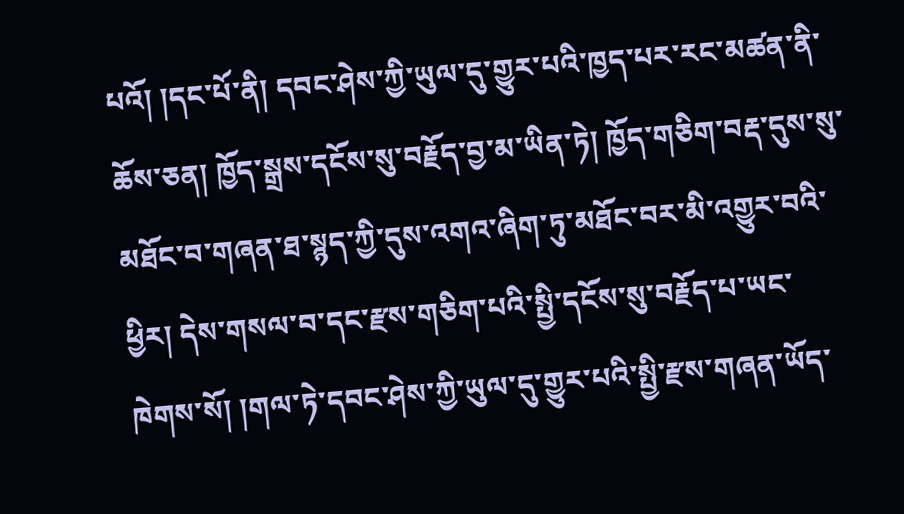པའོ། །དང་པོ་ནི། དབང་ཤེས་ཀྱི་ཡུལ་དུ་གྱུར་པའི་ཁྱད་པར་རང་མཚན་ནི་ཆོས་ཅན། ཁྱོད་སྒྲས་དངོས་སུ་བརྗོད་བྱ་མ་ཡིན་ཏེ། ཁྱོད་གཅིག་བརྡ་དུས་སུ་མཐོང་བ་གཞན་ཐ་སྙད་ཀྱི་དུས་འགའ་ཞིག་ཏུ་མཐོང་བར་མི་འགྱུར་བའི་ཕྱིར། དེས་གསལ་བ་དང་རྫས་གཅིག་པའི་སྤྱི་དངོས་སུ་བརྗོད་པ་ཡང་ཁེགས་སོ། །གལ་ཏེ་དབང་ཤེས་ཀྱི་ཡུལ་དུ་གྱུར་པའི་སྤྱི་རྫས་གཞན་ཡོད་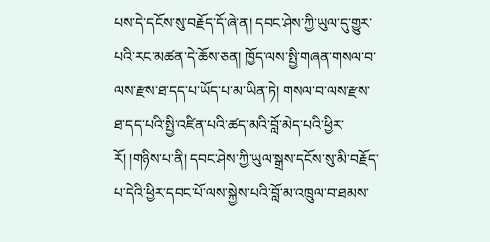པས་དེ་དངོས་སུ་བརྗོད་དོ་ཞེ་ན། དབང་ཤེས་ཀྱི་ཡུལ་དུ་གྱུར་པའི་རང་མཚན་དེ་ཆོས་ཅན། ཁྱོད་ལས་སྤྱི་གཞན་གསལ་བ་ལས་རྫས་ཐ་དད་པ་ཡོད་པ་མ་ཡིན་ཏེ། གསལ་བ་ལས་རྫས་ཐ་དད་པའི་སྤྱི་འཛིན་པའི་ཚད་མའི་བློ་མེད་པའི་ཕྱིར་རོ། །གཉིས་པ་ནི། དབང་ཤེས་ཀྱི་ཡུལ་སྒྲས་དངོས་སུ་མི་བརྗོད་པ་དེའི་ཕྱིར་དབང་པོ་ལས་སྐྱེས་པའི་བློ་མ་འཁྲུལ་བ་ཐམས་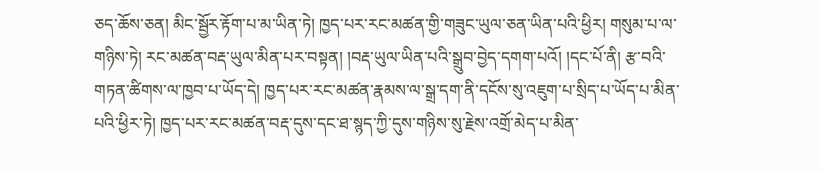ཅད་ཆོས་ཅན། མིང་སྦྱོར་རྟོག་པ་མ་ཡིན་ཏེ། ཁྱད་པར་རང་མཚན་གྱི་གཟུང་ཡུལ་ཅན་ཡིན་པའི་ཕྱིར། གསུམ་པ་ལ་གཉིས་ཏེ། རང་མཚན་བརྡ་ཡུལ་མིན་པར་བསྟན། །བརྡ་ཡུལ་ཡིན་པའི་སྒྲུབ་བྱེད་དགག་པའོ། །དང་པོ་ནི། རྩ་བའི་གཏན་ཚིགས་ལ་ཁྱབ་པ་ཡོད་དེ། ཁྱད་པར་རང་མཚན་རྣམས་ལ་སྒྲ་དག་ནི་དངོས་སུ་འཇུག་པ་སྲིད་པ་ཡོད་པ་མིན་པའི་ཕྱིར་ཏེ། ཁྱད་པར་རང་མཚན་བརྡ་དུས་དང་ཐ་སྙད་ཀྱི་དུས་གཉིས་སུ་རྗེས་འགྲོ་མེད་པ་མིན་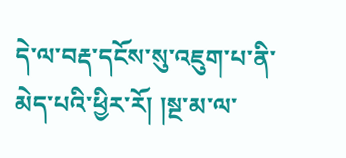དེ་ལ་བརྡ་དངོས་སུ་འཇུག་པ་ནི་མེད་པའི་ཕྱིར་རོ། །སྔ་མ་ལ་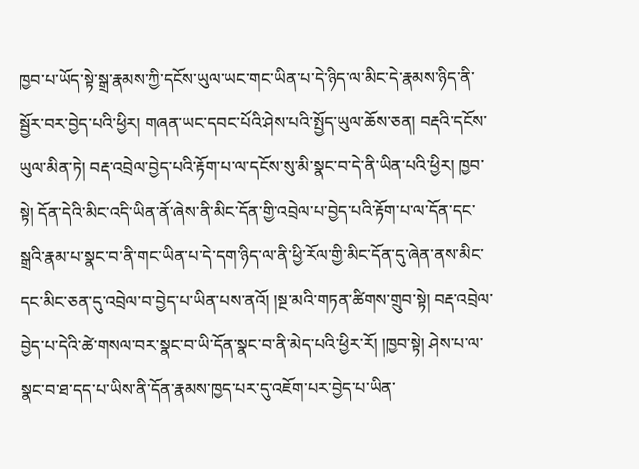ཁྱབ་པ་ཡོད་སྟེ་སྒྲ་རྣམས་ཀྱི་དངོས་ཡུལ་ཡང་གང་ཡིན་པ་དེ་ཉིད་ལ་མིང་དེ་རྣམས་ཉིད་ནི་སྦྱོར་བར་བྱེད་པའི་ཕྱིར། གཞན་ཡང་དབང་པོའི་ཤེས་པའི་སྤྱོད་ཡུལ་ཆོས་ཅན། བརྡའི་དངོས་ཡུལ་མིན་ཏེ། བརྡ་འབྲེལ་བྱེད་པའི་རྟོག་པ་ལ་དངོས་སུ་མི་སྣང་བ་དེ་ནི་ཡིན་པའི་ཕྱིར། ཁྱབ་སྟེ། དོན་དེའི་མིང་འདི་ཡིན་ནོ་ཞེས་ནི་མིང་དོན་གྱི་འབྲེལ་པ་བྱེད་པའི་རྟོག་པ་ལ་དོན་དང་སྒྲའི་རྣམ་པ་སྣང་བ་ནི་གང་ཡིན་པ་དེ་དག་ཉིད་ལ་ནི་ཕྱི་རོལ་གྱི་མིང་དོན་དུ་ཞེན་ནས་མིང་དང་མིང་ཅན་དུ་འབྲེལ་བ་བྱེད་པ་ཡིན་པས་ནའོ། །སྔ་མའི་གཏན་ཚིགས་གྲུབ་སྟེ། བརྡ་འབྲེལ་བྱེད་པ་དེའི་ཚེ་གསལ་བར་སྣང་བ་ཡི་དོན་སྣང་བ་ནི་མེད་པའི་ཕྱིར་རོ། །ཁྱབ་སྟེ། ཤེས་པ་ལ་སྣང་བ་ཐ་དད་པ་ཡིས་ནི་དོན་རྣམས་ཁྱད་པར་དུ་འཇོག་པར་བྱེད་པ་ཡིན་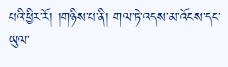པའི་ཕྱིར་རོ། །གཉིས་པ་ནི། གལ་ཏེ་འདས་མ་འོངས་དང་ཡུལ་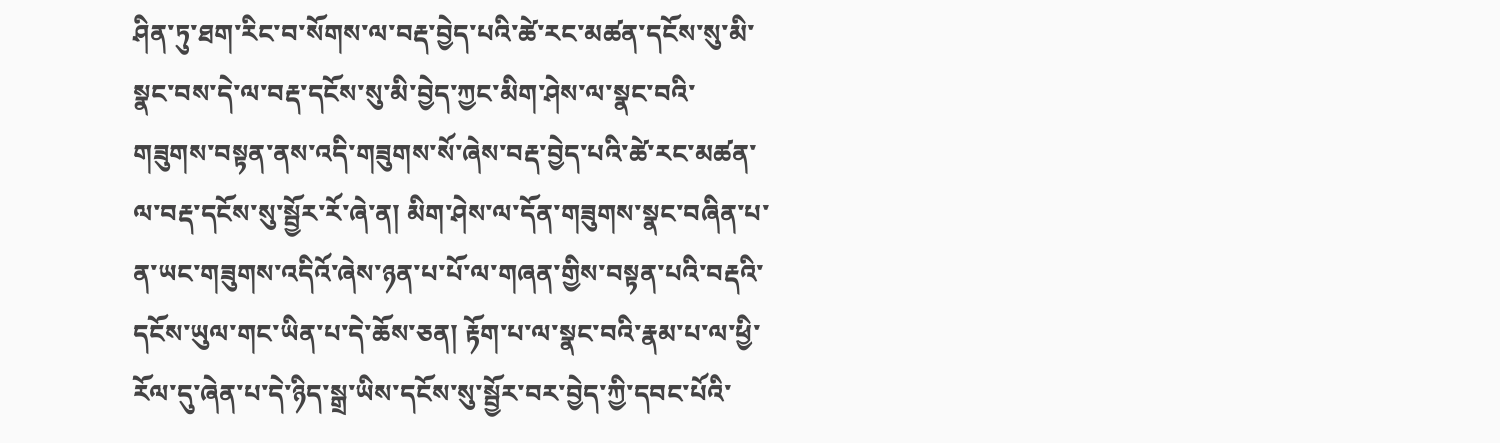ཤིན་ཏུ་ཐག་རིང་བ་སོགས་ལ་བརྡ་བྱེད་པའི་ཚེ་རང་མཚན་དངོས་སུ་མི་སྣང་བས་དེ་ལ་བརྡ་དངོས་སུ་མི་བྱེད་ཀྱང་མིག་ཤེས་ལ་སྣང་བའི་གཟུགས་བསྟན་ནས་འདི་གཟུགས་སོ་ཞེས་བརྡ་བྱེད་པའི་ཚེ་རང་མཚན་ལ་བརྡ་དངོས་སུ་སྦྱོར་རོ་ཞེ་ན། མིག་ཤེས་ལ་དོན་གཟུགས་སྣང་བཞིན་པ་ན་ཡང་གཟུགས་འདིའོ་ཞེས་ཉན་པ་པོ་ལ་གཞན་གྱིས་བསྟན་པའི་བརྡའི་དངོས་ཡུལ་གང་ཡིན་པ་དེ་ཆོས་ཅན། རྟོག་པ་ལ་སྣང་བའི་རྣམ་པ་ལ་ཕྱི་རོལ་དུ་ཞེན་པ་དེ་ཉིད་སྒྲ་ཡིས་དངོས་སུ་སྦྱོར་བར་བྱེད་ཀྱི་དབང་པོའི་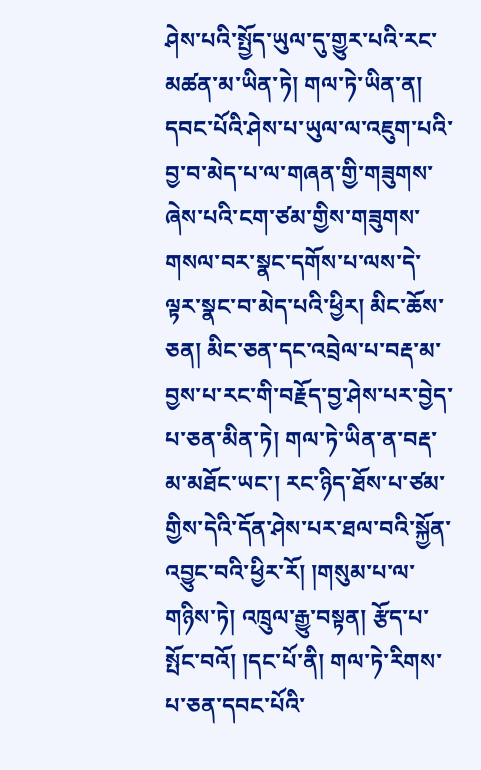ཤེས་པའི་སྤྱོད་ཡུལ་དུ་གྱུར་པའི་རང་མཚན་མ་ཡིན་ཏེ། གལ་ཏེ་ཡིན་ན། དབང་པོའི་ཤེས་པ་ཡུལ་ལ་འཇུག་པའི་བྱ་བ་མེད་པ་ལ་གཞན་གྱི་གཟུགས་ཞེས་པའི་ངག་ཙམ་གྱིས་གཟུགས་གསལ་བར་སྣང་དགོས་པ་ལས་དེ་ལྟར་སྣང་བ་མེད་པའི་ཕྱིར། མིང་ཆོས་ཅན། མིང་ཅན་དང་འབྲེལ་པ་བརྡ་མ་བྱས་པ་རང་གི་བརྗོད་བྱ་ཤེས་པར་བྱེད་པ་ཅན་མིན་ཏེ། གལ་ཏེ་ཡིན་ན་བརྡ་མ་མཐོང་ཡང་། རང་ཉིད་ཐོས་པ་ཙམ་གྱིས་དེའི་དོན་ཤེས་པར་ཐལ་བའི་སྐྱོན་འབྱུང་བའི་ཕྱིར་རོ། །གསུམ་པ་ལ་གཉིས་ཏེ། འཁྲུལ་རྒྱུ་བསྟན། རྩོད་པ་སྤོང་བའོ། །དང་པོ་ནི། གལ་ཏེ་རིགས་པ་ཅན་དབང་པོའི་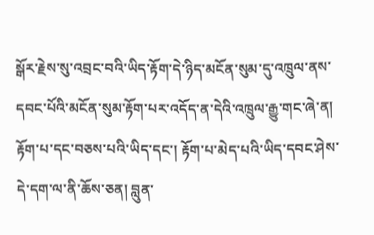སྒོར་རྗེས་སུ་འབྲང་བའི་ཡིད་རྟོག་དེ་ཉིད་མངོན་སུམ་དུ་འཁྲུལ་ནས་དབང་པོའི་མངོན་སུམ་རྟོག་པར་འདོད་ན་དེའི་འཁྲུལ་རྒྱུ་གང་ཞེ་ན། རྟོག་པ་དང་བཅས་པའི་ཡིད་དང་། རྟོག་པ་མེད་པའི་ཡིད་དབང་ཤེས་དེ་དག་ལ་ནི་ཆོས་ཅན། བླུན་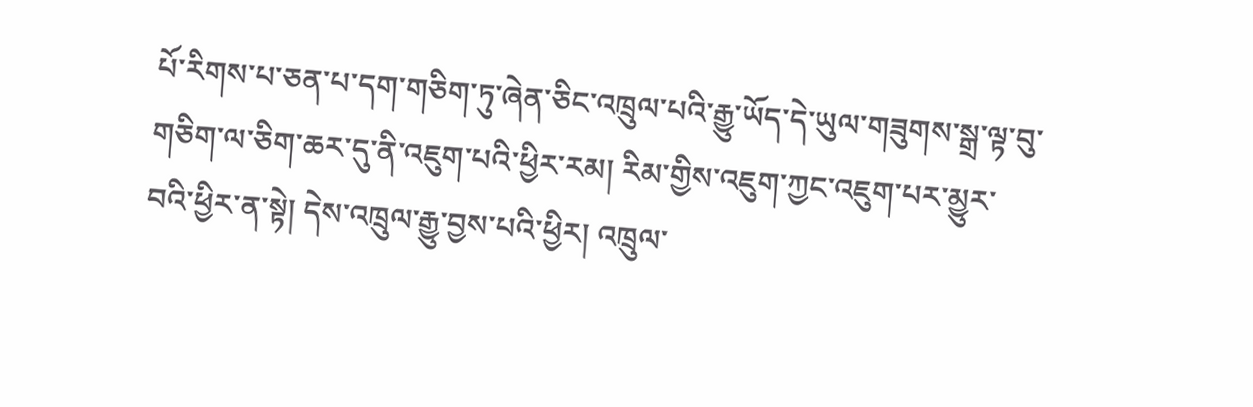པོ་རིགས་པ་ཅན་པ་དག་གཅིག་ཏུ་ཞེན་ཅིང་འཁྲུལ་པའི་རྒྱུ་ཡོད་དེ་ཡུལ་གཟུགས་སྒྲ་ལྟ་བུ་གཅིག་ལ་ཅིག་ཆར་དུ་ནི་འཇུག་པའི་ཕྱིར་རམ། རིམ་གྱིས་འཇུག་ཀྱང་འཇུག་པར་མྱུར་བའི་ཕྱིར་ན་སྟེ། དེས་འཁྲུལ་རྒྱུ་བྱས་པའི་ཕྱིར། འཁྲུལ་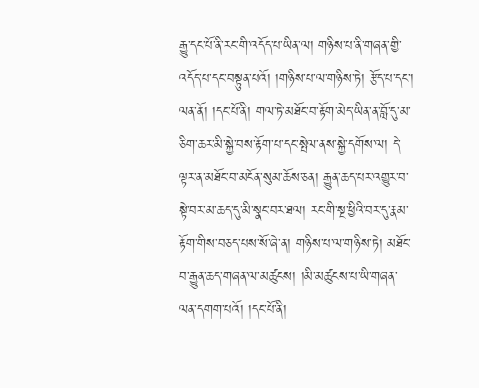རྒྱུ་དང་པོ་ནི་རང་གི་འདོད་པ་ཡིན་ལ། གཉིས་པ་ནི་གཞན་གྱི་འདོད་པ་དང་བསྟུན་པའོ། །གཉིས་པ་ལ་གཉིས་ཏེ། རྩོད་པ་དང་། ལན་ནོ། །དང་པོ་ནི། གལ་ཏེ་མཐོང་བ་རྟོག་མེད་ཡིན་ན་བློ་དུ་མ་ཅིག་ཆར་མི་སྐྱེ་བས་རྟོག་པ་དང་སྤེལ་ནས་སྐྱེ་དགོས་ལ། དེ་ལྟར་ན་མཐོང་བ་མངོན་སུམ་ཆོས་ཅན། རྒྱུན་ཆད་པར་འགྱུར་བ་སྟེ་བར་མ་ཆད་དུ་མི་སྣང་བར་ཐལ། རང་གི་སྔ་ཕྱིའི་བར་དུ་རྣམ་རྟོག་གིས་བཅད་པས་སོ་ཞེ་ན། གཉིས་པ་ལ་གཉིས་ཏེ། མཐོང་བ་རྒྱུན་ཆད་གཞན་ལ་མཚུངས། །མི་མཚུངས་པ་ཡི་གཞན་ལན་དགག་པའོ། །དང་པོ་ནི།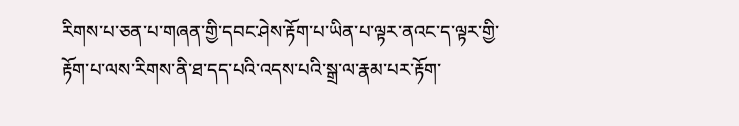རིགས་པ་ཅན་པ་གཞན་གྱི་དབང་ཤེས་རྟོག་པ་ཡིན་པ་ལྟར་ནའང་ད་ལྟར་གྱི་རྟོག་པ་ལས་རིགས་ནི་ཐ་དད་པའི་འདས་པའི་སྒྲ་ལ་རྣམ་པར་རྟོག་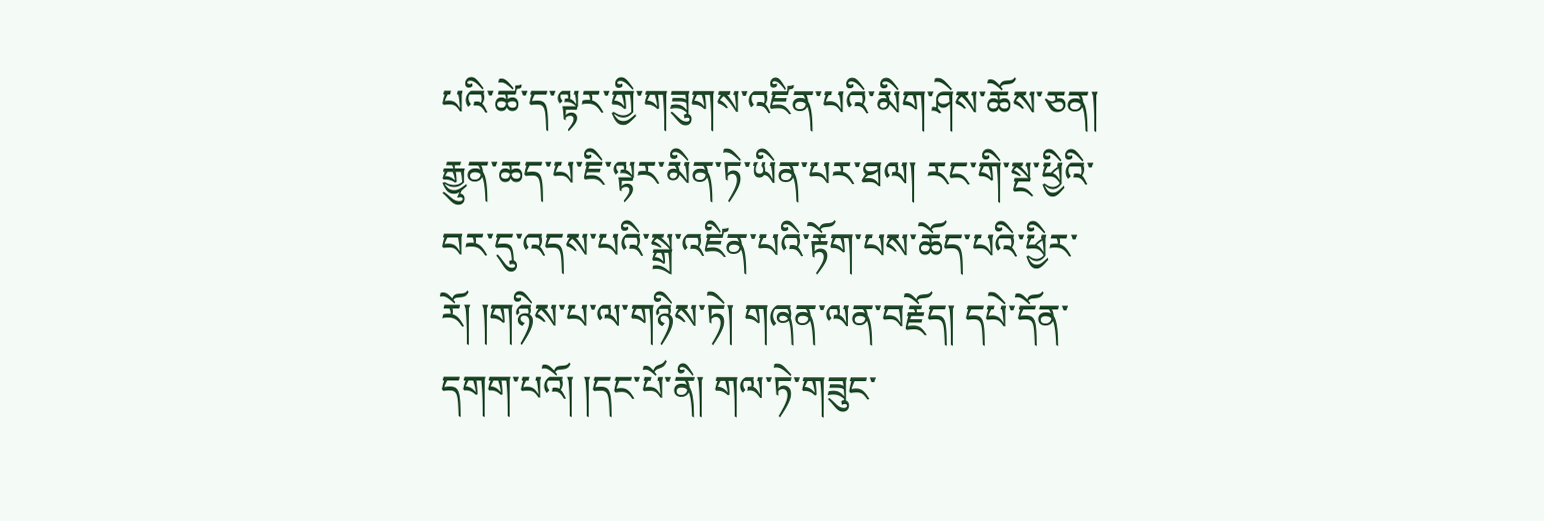པའི་ཚེ་ད་ལྟར་གྱི་གཟུགས་འཛིན་པའི་མིག་ཤེས་ཆོས་ཅན། རྒྱུན་ཆད་པ་ཇི་ལྟར་མིན་ཏེ་ཡིན་པར་ཐལ། རང་གི་སྔ་ཕྱིའི་བར་དུ་འདས་པའི་སྒྲ་འཛིན་པའི་རྟོག་པས་ཆོད་པའི་ཕྱིར་རོ། །གཉིས་པ་ལ་གཉིས་ཏེ། གཞན་ལན་བརྗོད། དཔེ་དོན་དགག་པའོ། །དང་པོ་ནི། གལ་ཏེ་གཟུང་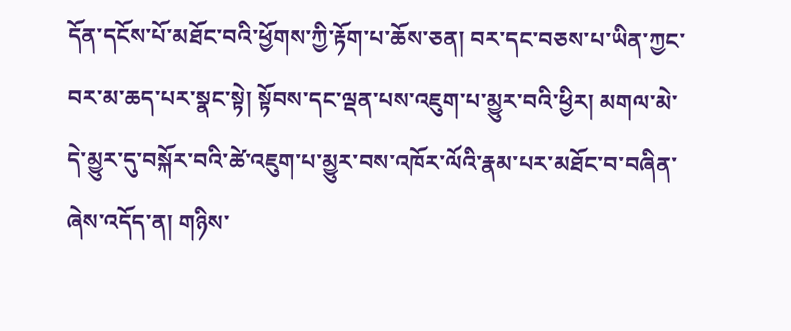དོན་དངོས་པོ་མཐོང་བའི་ཕྱོགས་ཀྱི་རྟོག་པ་ཆོས་ཅན། བར་དང་བཅས་པ་ཡིན་ཀྱང་བར་མ་ཆད་པར་སྣང་སྟེ། སྟོབས་དང་ལྡན་པས་འཇུག་པ་མྱུར་བའི་ཕྱིར། མགལ་མེ་དེ་མྱུར་དུ་བསྐོར་བའི་ཚེ་འཇུག་པ་མྱུར་བས་འཁོར་ལོའི་རྣམ་པར་མཐོང་བ་བཞིན་ཞེས་འདོད་ན། གཉིས་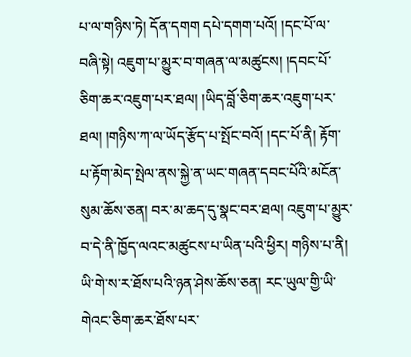པ་ལ་གཉིས་ཏེ། དོན་དགག དཔེ་དགག་པའོ། །དང་པོ་ལ་བཞི་སྟེ། འཇུག་པ་མྱུར་བ་གཞན་ལ་མཚུངས། །དབང་པོ་ཅིག་ཆར་འཇུག་པར་ཐལ། །ཡིད་བློ་ཅིག་ཆར་འཇུག་པར་ཐལ། །གཉིས་ཀ་ལ་ཡོད་རྩོད་པ་སྤོང་བའོ། །དང་པོ་ནི། རྟོག་པ་རྟོག་མེད་སྤེལ་ནས་སྐྱེ་ན་ཡང་གཞན་དབང་པོའི་མངོན་སུམ་ཆོས་ཅན། བར་མ་ཆད་དུ་སྣང་བར་ཐལ། འཇུག་པ་མྱུར་བ་དེ་ནི་ཁྱོད་ལའང་མཚུངས་པ་ཡིན་པའི་ཕྱིར། གཉིས་པ་ནི། ཡི་གེ་ས་ར་ཐོས་པའི་ཉན་ཤེས་ཆོས་ཅན། རང་ཡུལ་གྱི་ཡི་གེའང་ཅིག་ཆར་ཐོས་པར་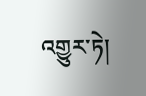འགྱུར་ཏེ།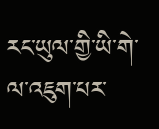རང་ཡུལ་གྱི་ཡི་གེ་ལ་འཇུག་པར་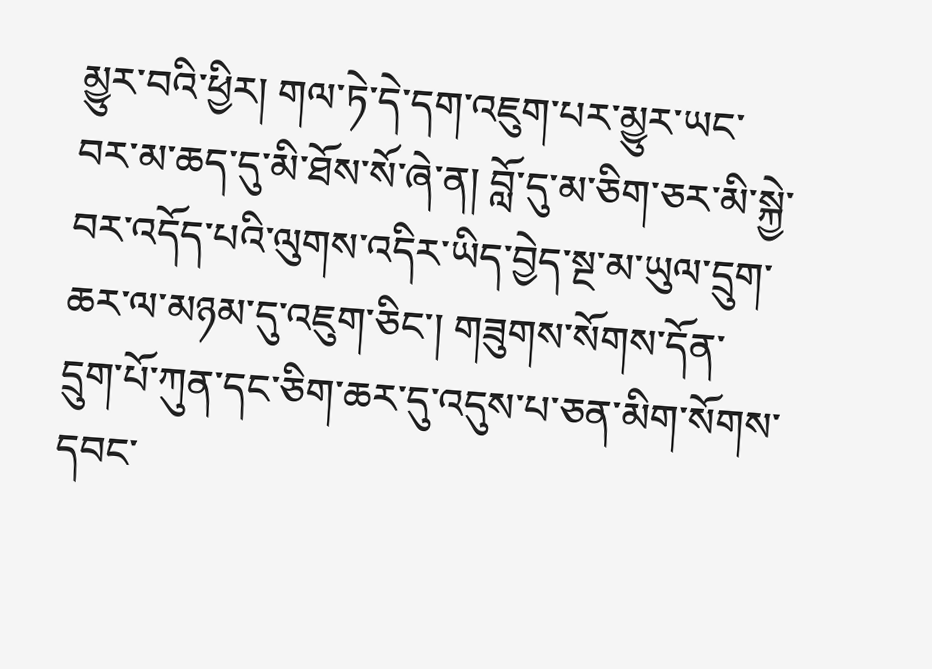མྱུར་བའི་ཕྱིར། གལ་ཏེ་དེ་དག་འཇུག་པར་མྱུར་ཡང་བར་མ་ཆད་དུ་མི་ཐོས་སོ་ཞེ་ན། བློ་དུ་མ་ཅིག་ཅར་མི་སྐྱེ་བར་འདོད་པའི་ལུགས་འདིར་ཡིད་བྱེད་སྔ་མ་ཡུལ་དྲུག་ཆར་ལ་མཉམ་དུ་འཇུག་ཅིང་། གཟུགས་སོགས་དོན་དྲུག་པོ་ཀུན་དང་ཅིག་ཆར་དུ་འདུས་པ་ཅན་མིག་སོགས་དབང་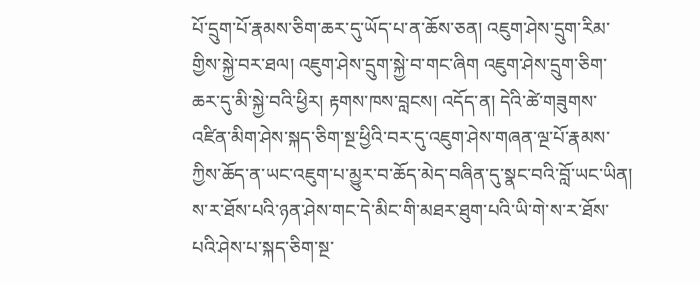པོ་དྲུག་པོ་རྣམས་ཅིག་ཆར་དུ་ཡོད་པ་ན་ཆོས་ཅན། འཇུག་ཤེས་དྲུག་རིམ་གྱིས་སྐྱེ་བར་ཐལ། འཇུག་ཤེས་དྲུག་སྐྱེ་བ་གང་ཞིག འཇུག་ཤེས་དྲུག་ཅིག་ཆར་དུ་མི་སྐྱེ་བའི་ཕྱིར། རྟགས་ཁས་བླངས། འདོད་ན། དེའི་ཚེ་གཟུགས་འཛིན་མིག་ཤེས་སྐད་ཅིག་སྔ་ཕྱིའི་བར་དུ་འཇུག་ཤེས་གཞན་ལྔ་པོ་རྣམས་ཀྱིས་ཆོད་ན་ཡང་འཇུག་པ་མྱུར་བ་ཆོད་མེད་བཞིན་དུ་སྣང་བའི་བློ་ཡང་ཡིན། ས་ར་ཐོས་པའི་ཉན་ཤེས་གང་དེ་མིང་གི་མཐར་ཐུག་པའི་ཡི་གེ་ས་ར་ཐོས་པའི་ཤེས་པ་སྐད་ཅིག་སྔ་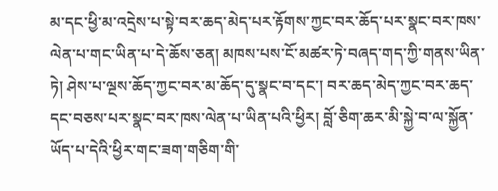མ་དང་ཕྱི་མ་འདྲེས་པ་སྟེ་བར་ཆད་མེད་པར་རྟོགས་ཀྱང་བར་ཆོད་པར་སྣང་བར་ཁས་ལེན་པ་གང་ཡིན་པ་དེ་ཆོས་ཅན། མཁས་པས་ངོ་མཚར་ཏེ་བཞད་གད་ཀྱི་གནས་ཡིན་ཏེ། ཤེས་པ་ལྔས་ཆོད་ཀྱང་བར་མ་ཆོད་དུ་སྣང་བ་དང་། བར་ཆད་མེད་ཀྱང་བར་ཆད་དང་བཅས་པར་སྣང་བར་ཁས་ལེན་པ་ཡིན་པའི་ཕྱིར། བློ་ཅིག་ཆར་མི་སྐྱེ་བ་ལ་སྐྱོན་ཡོད་པ་དེའི་ཕྱིར་གང་ཟག་གཅིག་གི་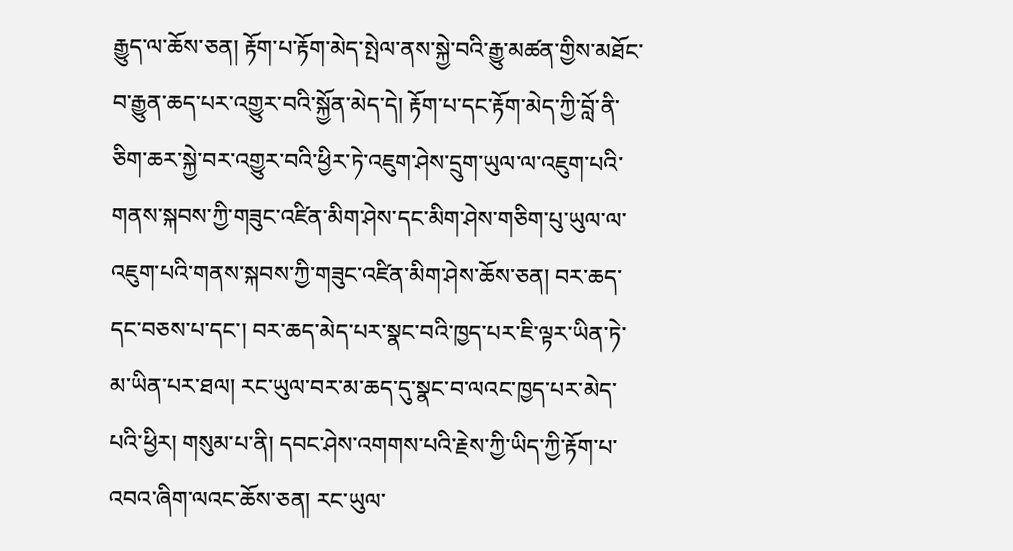རྒྱུད་ལ་ཆོས་ཅན། རྟོག་པ་རྟོག་མེད་སྤེལ་ནས་སྐྱེ་བའི་རྒྱུ་མཚན་གྱིས་མཐོང་བ་རྒྱུན་ཆད་པར་འགྱུར་བའི་སྐྱོན་མེད་དེ། རྟོག་པ་དང་རྟོག་མེད་ཀྱི་བློ་ནི་ཅིག་ཆར་སྐྱེ་བར་འགྱུར་བའི་ཕྱིར་ཏེ་འཇུག་ཤེས་དྲུག་ཡུལ་ལ་འཇུག་པའི་གནས་སྐབས་ཀྱི་གཟུང་འཛིན་མིག་ཤེས་དང་མིག་ཤེས་གཅིག་པུ་ཡུལ་ལ་འཇུག་པའི་གནས་སྐབས་ཀྱི་གཟུང་འཛིན་མིག་ཤེས་ཆོས་ཅན། བར་ཆད་དང་བཅས་པ་དང་། བར་ཆད་མེད་པར་སྣང་བའི་ཁྱད་པར་ཇི་ལྟར་ཡིན་ཏེ་མ་ཡིན་པར་ཐལ། རང་ཡུལ་བར་མ་ཆད་དུ་སྣང་བ་ལའང་ཁྱད་པར་མེད་པའི་ཕྱིར། གསུམ་པ་ནི། དབང་ཤེས་འགགས་པའི་རྗེས་ཀྱི་ཡིད་ཀྱི་རྟོག་པ་འབའ་ཞིག་ལའང་ཆོས་ཅན། རང་ཡུལ་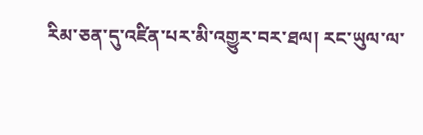རིམ་ཅན་དུ་འཛིན་པར་མི་འགྱུར་བར་ཐལ། རང་ཡུལ་ལ་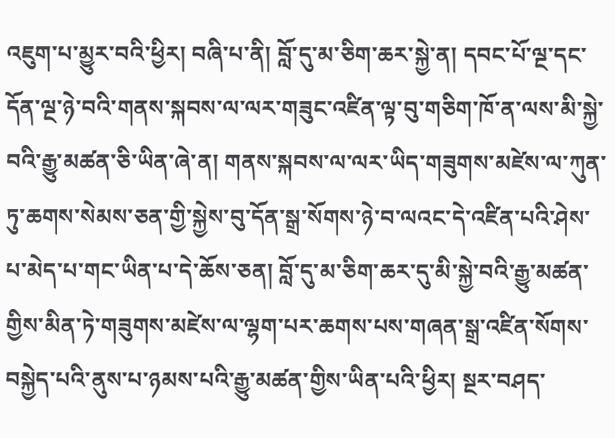འཇུག་པ་མྱུར་བའི་ཕྱིར། བཞི་པ་ནི། བློ་དུ་མ་ཅིག་ཆར་སྐྱེ་ན། དབང་པོ་ལྔ་དང་དོན་ལྔ་ཉེ་བའི་གནས་སྐབས་ལ་ལར་གཟུང་འཛིན་ལྟ་བུ་གཅིག་ཁོ་ན་ལས་མི་སྐྱེ་བའི་རྒྱུ་མཚན་ཅི་ཡིན་ཞེ་ན། གནས་སྐབས་ལ་ལར་ཡིད་གཟུགས་མཛེས་ལ་ཀུན་ཏུ་ཆགས་སེམས་ཅན་གྱི་སྐྱེས་བུ་དོན་སྒྲ་སོགས་ཉེ་བ་ལའང་དེ་འཛིན་པའི་ཤེས་པ་མེད་པ་གང་ཡིན་པ་དེ་ཆོས་ཅན། བློ་དུ་མ་ཅིག་ཆར་དུ་མི་སྐྱེ་བའི་རྒྱུ་མཚན་གྱིས་མིན་ཏེ་གཟུགས་མཛེས་ལ་ལྷག་པར་ཆགས་པས་གཞན་སྒྲ་འཛིན་སོགས་བསྐྱེད་པའི་ནུས་པ་ཉམས་པའི་རྒྱུ་མཚན་གྱིས་ཡིན་པའི་ཕྱིར། སྔར་བཤད་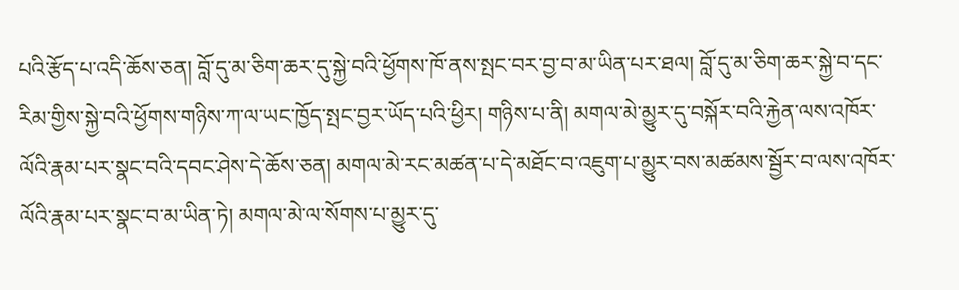པའི་རྩོད་པ་འདི་ཆོས་ཅན། བློ་དུ་མ་ཅིག་ཆར་དུ་སྐྱེ་བའི་ཕྱོགས་ཁོ་ནས་སྤང་བར་བྱ་བ་མ་ཡིན་པར་ཐལ། བློ་དུ་མ་ཅིག་ཆར་སྐྱེ་བ་དང་རིམ་གྱིས་སྐྱེ་བའི་ཕྱོགས་གཉིས་ཀ་ལ་ཡང་ཁྱོད་སྤང་བྱར་ཡོད་པའི་ཕྱིར། གཉིས་པ་ནི། མགལ་མེ་མྱུར་དུ་བསྐོར་བའི་རྐྱེན་ལས་འཁོར་ལོའི་རྣམ་པར་སྣང་བའི་དབང་ཤེས་དེ་ཆོས་ཅན། མགལ་མེ་རང་མཚན་པ་དེ་མཐོང་བ་འཇུག་པ་མྱུར་བས་མཚམས་སྦྱོར་བ་ལས་འཁོར་ལོའི་རྣམ་པར་སྣང་བ་མ་ཡིན་ཏེ། མགལ་མེ་ལ་སོགས་པ་མྱུར་དུ་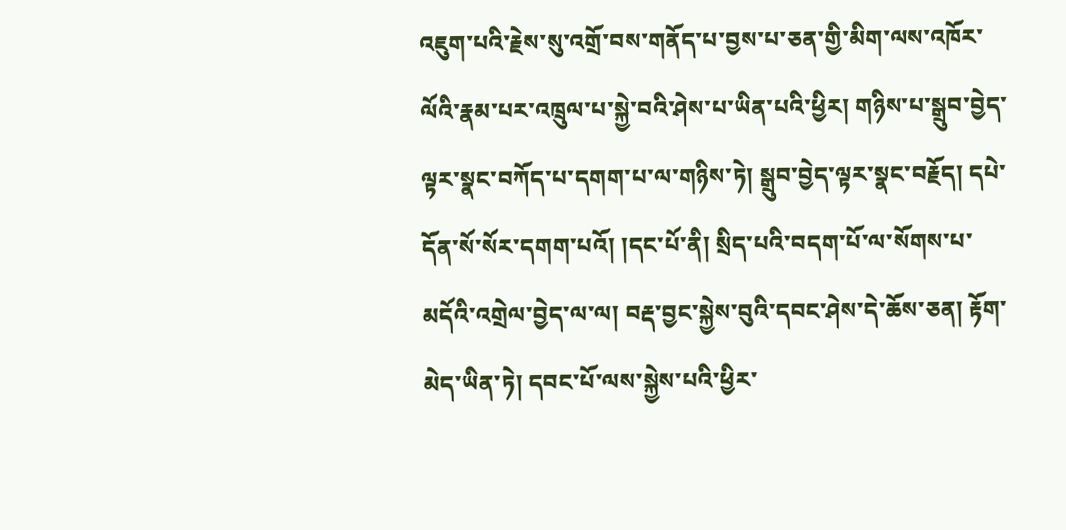འཇུག་པའི་རྗེས་སུ་འགྲོ་བས་གནོད་པ་བྱས་པ་ཅན་གྱི་མིག་ལས་འཁོར་ལོའི་རྣམ་པར་འཁྲུལ་པ་སྐྱེ་བའི་ཤེས་པ་ཡིན་པའི་ཕྱིར། གཉིས་པ་སྒྲུབ་བྱེད་ལྟར་སྣང་བཀོད་པ་དགག་པ་ལ་གཉིས་ཏེ། སྒྲུབ་བྱེད་ལྟར་སྣང་བརྗོད། དཔེ་དོན་སོ་སོར་དགག་པའོ། །དང་པོ་ནི། སྲིད་པའི་བདག་པོ་ལ་སོགས་པ་མདོའི་འགྲེལ་བྱེད་ལ་ལ། བརྡ་བྱང་སྐྱེས་བུའི་དབང་ཤེས་དེ་ཆོས་ཅན། རྟོག་མེད་ཡིན་ཏེ། དབང་པོ་ལས་སྐྱེས་པའི་ཕྱིར་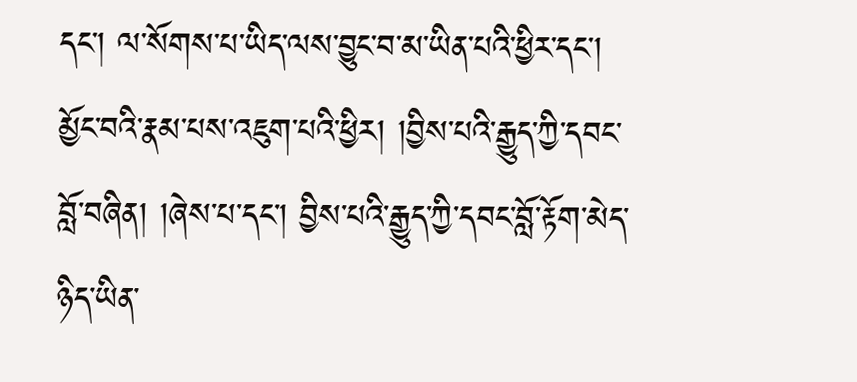དང་། ལ་སོགས་པ་ཡིད་ལས་བྱུང་བ་མ་ཡིན་པའི་ཕྱིར་དང་། མྱོང་བའི་རྣམ་པས་འཇུག་པའི་ཕྱིར། །བྱིས་པའི་རྒྱུད་ཀྱི་དབང་བློ་བཞིན། །ཞེས་པ་དང་། བྱིས་པའི་རྒྱུད་ཀྱི་དབང་བློ་རྟོག་མེད་ཉིད་ཡིན་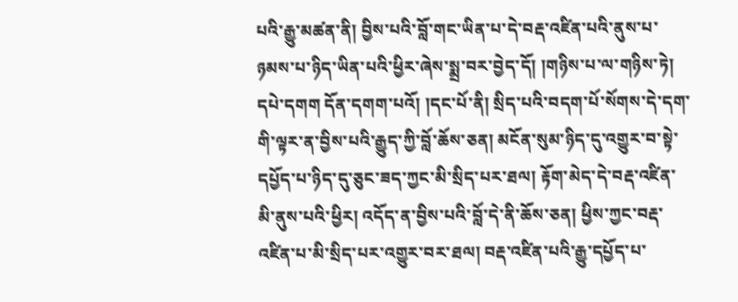པའི་རྒྱུ་མཚན་ནི། བྱིས་པའི་བློ་གང་ཡིན་པ་དེ་བརྡ་འཛིན་པའི་ནུས་པ་ཉམས་པ་ཉིད་ཡིན་པའི་ཕྱིར་ཞེས་སྨྲ་བར་བྱེད་དོ། །གཉིས་པ་ལ་གཉིས་ཏེ། དཔེ་དགག དོན་དགག་པའོ། །དང་པོ་ནི། སྲིད་པའི་བདག་པོ་སོགས་དེ་དག་གི་ལྟར་ན་བྱིས་པའི་རྒྱུད་ཀྱི་བློ་ཆོས་ཅན། མངོན་སུམ་ཉིད་དུ་འགྱུར་བ་སྟེ་དཔྱོད་པ་ཉིད་དུ་ཅུང་ཟད་ཀྱང་མི་སྲིད་པར་ཐལ། རྟོག་མེད་དེ་བརྡ་འཛིན་མི་ནུས་པའི་ཕྱིར། འདོད་ན་བྱིས་པའི་བློ་དེ་ནི་ཆོས་ཅན། ཕྱིས་ཀྱང་བརྡ་འཛིན་པ་མི་སྲིད་པར་འགྱུར་བར་ཐལ། བརྡ་འཛིན་པའི་རྒྱུ་དཔྱོད་པ་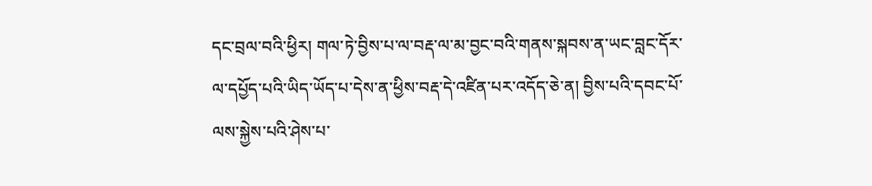དང་བྲལ་བའི་ཕྱིར། གལ་ཏེ་བྱིས་པ་ལ་བརྡ་ལ་མ་བྱང་བའི་གནས་སྐབས་ན་ཡང་བླང་དོར་ལ་དཔྱོད་པའི་ཡིད་ཡོད་པ་དེས་ན་ཕྱིས་བརྡ་དེ་འཛིན་པར་འདོད་ཅེ་ན། བྱིས་པའི་དབང་པོ་ལས་སྐྱེས་པའི་ཤེས་པ་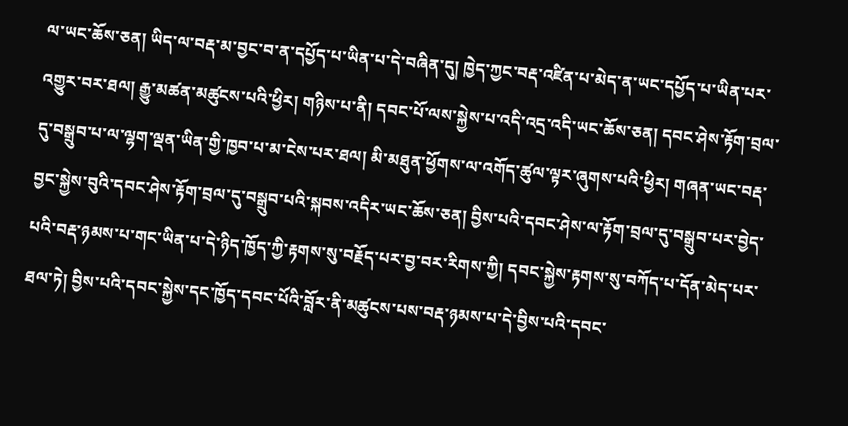ལ་ཡང་ཆོས་ཅན། ཡིད་ལ་བརྡ་མ་བྱང་བ་ན་དཔྱོད་པ་ཡིན་པ་དེ་བཞིན་དུ། ཁྱེད་ཀྱང་བརྡ་འཛིན་པ་མེད་ན་ཡང་དཔྱོད་པ་ཡིན་པར་འགྱུར་བར་ཐལ། རྒྱུ་མཚན་མཚུངས་པའི་ཕྱིར། གཉིས་པ་ནི། དབང་པོ་ལས་སྐྱེས་པ་འདི་འདྲ་འདི་ཡང་ཆོས་ཅན། དབང་ཤེས་རྟོག་བྲལ་དུ་བསྒྲུབ་པ་ལ་ལྷག་ལྡན་ཡིན་གྱི་ཁྱབ་པ་མ་ངེས་པར་ཐལ། མི་མཐུན་ཕྱོགས་ལ་འགོད་ཚུལ་ལྟར་ཞུགས་པའི་ཕྱིར། གཞན་ཡང་བརྡ་བྱང་སྐྱེས་བུའི་དབང་ཤེས་རྟོག་བྲལ་དུ་བསྒྲུབ་པའི་སྐབས་འདིར་ཡང་ཆོས་ཅན། བྱིས་པའི་དབང་ཤེས་ལ་རྟོག་བྲལ་དུ་བསྒྲུབ་པར་བྱེད་པའི་བརྡ་ཉམས་པ་གང་ཡིན་པ་དེ་ཉིད་ཁྱོད་ཀྱི་རྟགས་སུ་བརྗོད་པར་བྱ་བར་རིགས་ཀྱི། དབང་སྐྱེས་རྟགས་སུ་བཀོད་པ་དོན་མེད་པར་ཐལ་ཏེ། བྱིས་པའི་དབང་སྐྱེས་དང་ཁྱོད་དབང་པོའི་བློར་ནི་མཚུངས་པས་བརྡ་ཉམས་པ་དེ་བྱིས་པའི་དབང་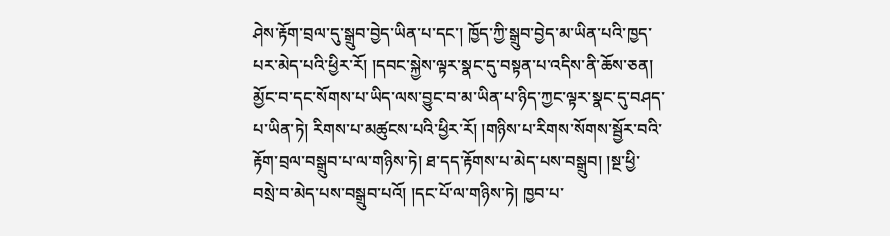ཤེས་རྟོག་བྲལ་དུ་སྒྲུབ་བྱེད་ཡིན་པ་དང་། ཁྱོད་ཀྱི་སྒྲུབ་བྱེད་མ་ཡིན་པའི་ཁྱད་པར་མེད་པའི་ཕྱིར་རོ། །དབང་སྐྱེས་ལྟར་སྣང་དུ་བསྟན་པ་འདིས་ནི་ཆོས་ཅན། མྱོང་བ་དང་སོགས་པ་ཡིད་ལས་བྱུང་བ་མ་ཡིན་པ་ཉིད་ཀྱང་ལྟར་སྣང་དུ་བཤད་པ་ཡིན་ཏེ། རིགས་པ་མཚུངས་པའི་ཕྱིར་རོ། །གཉིས་པ་རིགས་སོགས་སྦྱོར་བའི་རྟོག་བྲལ་བསྒྲུབ་པ་ལ་གཉིས་ཏེ། ཐ་དད་རྟོགས་པ་མེད་པས་བསྒྲུབ། །སྔ་ཕྱི་བསྲེ་བ་མེད་པས་བསྒྲུབ་པའོ། །དང་པོ་ལ་གཉིས་ཏེ། ཁྱབ་པ་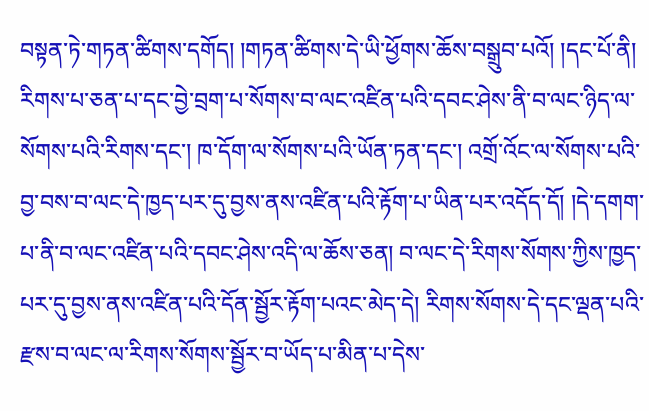བསྟན་ཏེ་གཏན་ཚིགས་དགོད། །གཏན་ཚིགས་དེ་ཡི་ཕྱོགས་ཆོས་བསྒྲུབ་པའོ། །དང་པོ་ནི། རིགས་པ་ཅན་པ་དང་བྱེ་བྲག་པ་སོགས་བ་ལང་འཛིན་པའི་དབང་ཤེས་ནི་བ་ལང་ཉིད་ལ་སོགས་པའི་རིགས་དང་། ཁ་དོག་ལ་སོགས་པའི་ཡོན་ཏན་དང་། འགྲོ་འོང་ལ་སོགས་པའི་བྱ་བས་བ་ལང་དེ་ཁྱད་པར་དུ་བྱས་ནས་འཛིན་པའི་རྟོག་པ་ཡིན་པར་འདོད་དོ། །དེ་དགག་པ་ནི་བ་ལང་འཛིན་པའི་དབང་ཤེས་འདི་ལ་ཆོས་ཅན། བ་ལང་དེ་རིགས་སོགས་ཀྱིས་ཁྱད་པར་དུ་བྱས་ནས་འཛིན་པའི་དོན་སྦྱོར་རྟོག་པའང་མེད་དེ། རིགས་སོགས་དེ་དང་ལྡན་པའི་རྫས་བ་ལང་ལ་རིགས་སོགས་སྦྱོར་བ་ཡོད་པ་མིན་པ་དེས་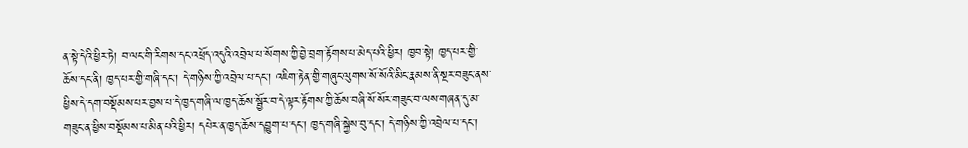ན་སྟེ་དེའི་ཕྱིར་ཏེ། བ་ལང་གི་རིགས་དང་འཕྲོད་འདུའི་འབྲེལ་པ་སོགས་ཀྱི་བྱེ་བྲག་རྟོགས་པ་མེད་པའི་ཕྱིར། ཁྱབ་སྟེ། ཁྱད་པར་གྱི་ཆོས་དང་ནི། ཁྱད་པར་གྱི་གཞི་དང་། དེ་གཉིས་ཀྱི་འབྲེལ་པ་དང་། འཇིག་རྟེན་གྱི་གཞུང་ལུགས་སོ་སོའི་མིང་རྣམས་ནི་སྔར་བཟུང་ནས་ཕྱིས་དེ་དག་བསྡོམས་པར་བྱས་པ་དེ་ཁྱད་གཞི་ལ་ཁྱད་ཆོས་སྦྱོར་བ་དེ་ལྟར་རྟོགས་ཀྱི་ཆོས་བཞི་སོ་སོར་གཟུང་བ་ལས་གཞན་དུ་མ་གཟུང་ན་ཕྱིས་བསྡོམས་པ་མིན་པའི་ཕྱིར། དཔེར་ན་ཁྱད་ཆོས་དབྱུག་པ་དང་། ཁྱད་གཞི་སྐྱེས་བུ་དང་། དེ་གཉིས་ཀྱི་འབྲེལ་པ་དང་།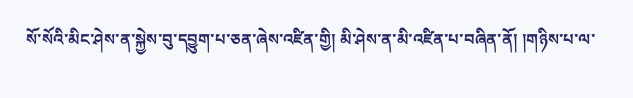སོ་སོའི་མིང་ཤེས་ན་སྐྱེས་བུ་དབྱུག་པ་ཅན་ཞེས་འཛིན་གྱི། མི་ཤེས་ན་མི་འཛིན་པ་བཞིན་ནོ། །གཉིས་པ་ལ་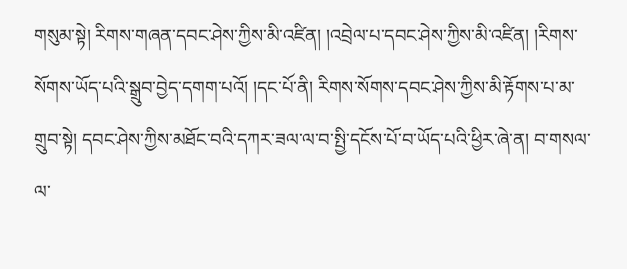གསུམ་སྟེ། རིགས་གཞན་དབང་ཤེས་ཀྱིས་མི་འཛིན། །འབྲེལ་པ་དབང་ཤེས་ཀྱིས་མི་འཛིན། །རིགས་སོགས་ཡོད་པའི་སྒྲུབ་བྱེད་དགག་པའོ། །དང་པོ་ནི། རིགས་སོགས་དབང་ཤེས་ཀྱིས་མི་རྟོགས་པ་མ་གྲུབ་སྟེ། དབང་ཤེས་ཀྱིས་མཐོང་བའི་དཀར་ཟལ་ལ་བ་སྤྱི་དངོས་པོ་བ་ཡོད་པའི་ཕྱིར་ཞེ་ན། བ་གསལ་ལ་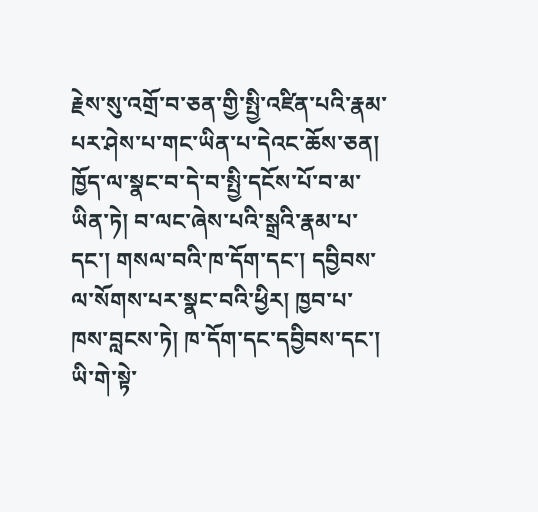རྗེས་སུ་འགྲོ་བ་ཅན་གྱི་སྤྱི་འཛིན་པའི་རྣམ་པར་ཤེས་པ་གང་ཡིན་པ་དེའང་ཆོས་ཅན། ཁྱོད་ལ་སྣང་བ་དེ་བ་སྤྱི་དངོས་པོ་བ་མ་ཡིན་ཏེ། བ་ལང་ཞེས་པའི་སྒྲའི་རྣམ་པ་དང་། གསལ་བའི་ཁ་དོག་དང་། དབྱིབས་ལ་སོགས་པར་སྣང་བའི་ཕྱིར། ཁྱབ་པ་ཁས་བླངས་ཏེ། ཁ་དོག་དང་དབྱིབས་དང་། ཡི་གེ་སྟེ་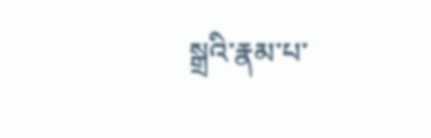སྒྲའི་རྣམ་པ་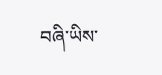བཞི་ཡིས་